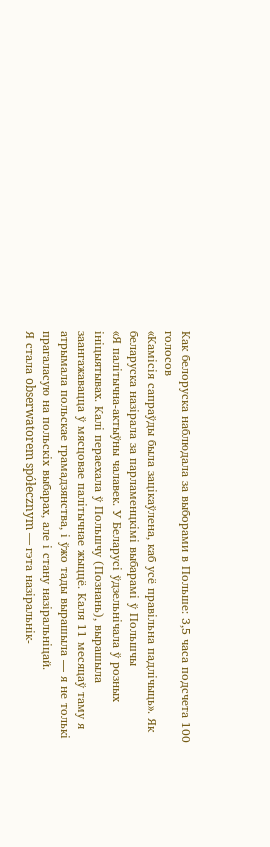Как белоруска наблюдала за выборами в Польше: 3,5 часа подсчета 100 голосов
«Камісія сапраўды была зацікаўлена, каб усё правільна падлічыць». Як беларуска назірала за парламенцкімі выбарамі ў Польшчы
«Я палітычна-актыўны чалавек. У Беларусі ўдзельнічала ў розных ініцыятывах. Калі пераехала ў Польшчу (Познань), вырашыла заангажавацца ў мясцовае палітычнае жыццё. Каля 11 месяцаў таму я атрымала польскае грамадзянства, і ўжо тады вырашыла — я не толькі прагаласую на польскіх выбарах, але і стану назіральніцай.
Я стала obserwatorem spółecznym — гэта назіральнік-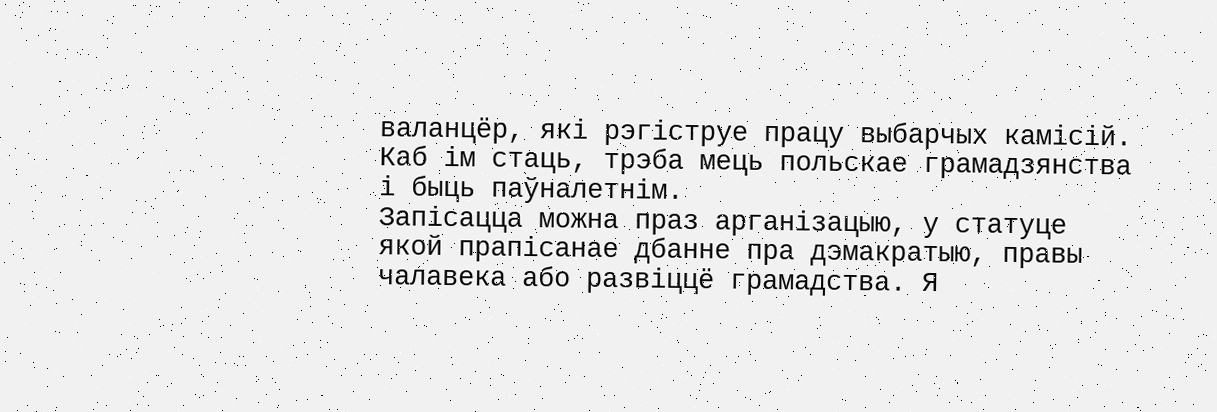валанцёр, які рэгіструе працу выбарчых камісій. Каб ім стаць, трэба мець польскае грамадзянства і быць паўналетнім.
Запісацца можна праз арганізацыю, у статуце якой прапісанае дбанне пра дэмакратыю, правы чалавека або развіццё грамадства. Я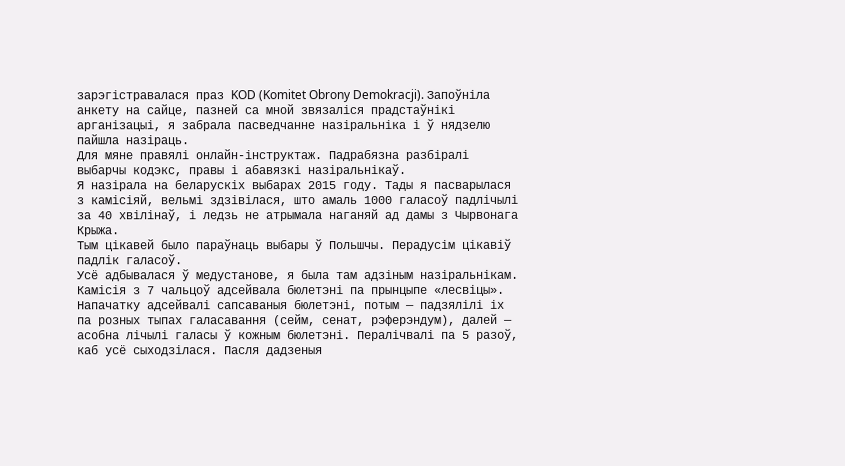зарэгістравалася праз KOD (Komitet Obrony Demokracji). Запоўніла анкету на сайце, пазней са мной звязаліся прадстаўнікі арганізацыі, я забрала пасведчанне назіральніка і ў нядзелю пайшла назіраць.
Для мяне правялі онлайн-інструктаж. Падрабязна разбіралі выбарчы кодэкс, правы і абавязкі назіральнікаў.
Я назірала на беларускіх выбарах 2015 году. Тады я пасварылася з камісіяй, вельмі здзівілася, што амаль 1000 галасоў падлічылі за 40 хвілінаў, і ледзь не атрымала наганяй ад дамы з Чырвонага Крыжа.
Тым цікавей было параўнаць выбары ў Польшчы. Перадусім цікавіў падлік галасоў.
Усё адбывалася ў медустанове, я была там адзіным назіральнікам. Камісія з 7 чальцоў адсейвала бюлетэні па прынцыпе «лесвіцы». Напачатку адсейвалі сапсаваныя бюлетэні, потым — падзялілі іх па розных тыпах галасавання (сейм, сенат, рэферэндум), далей — асобна лічылі галасы ў кожным бюлетэні. Пералічвалі па 5 разоў, каб усё сыходзілася. Пасля дадзеныя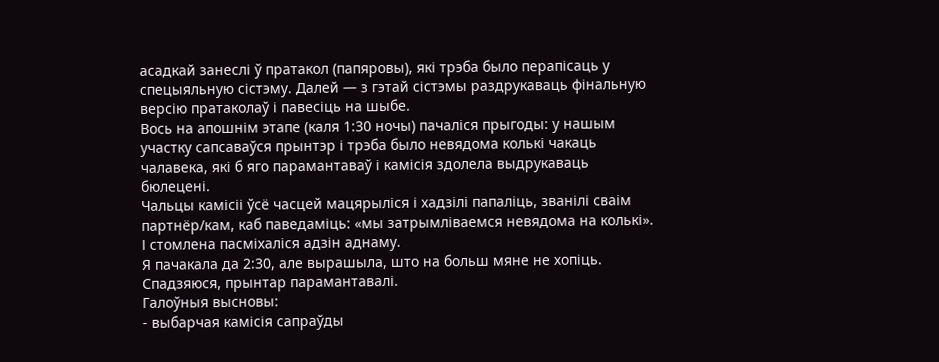асадкай занеслі ў пратакол (папяровы), які трэба было перапісаць у спецыяльную сістэму. Далей — з гэтай сістэмы раздрукаваць фінальную версію пратаколаў і павесіць на шыбе.
Вось на апошнім этапе (каля 1:30 ночы) пачаліся прыгоды: у нашым участку сапсаваўся прынтэр і трэба было невядома колькі чакаць чалавека, які б яго парамантаваў і камісія здолела выдрукаваць бюлецені.
Чальцы камісіі ўсё часцей мацярыліся і хадзілі папаліць, званілі сваім партнёр/кам, каб паведаміць: «мы затрымліваемся невядома на колькі». І стомлена пасміхаліся адзін аднаму.
Я пачакала да 2:30, але вырашыла, што на больш мяне не хопіць. Спадзяюся, прынтар парамантавалі.
Галоўныя высновы:
- выбарчая камісія сапраўды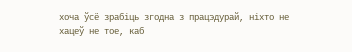хоча ўсё зрабіць згодна з працэдурай, ніхто не хацеў не тое, каб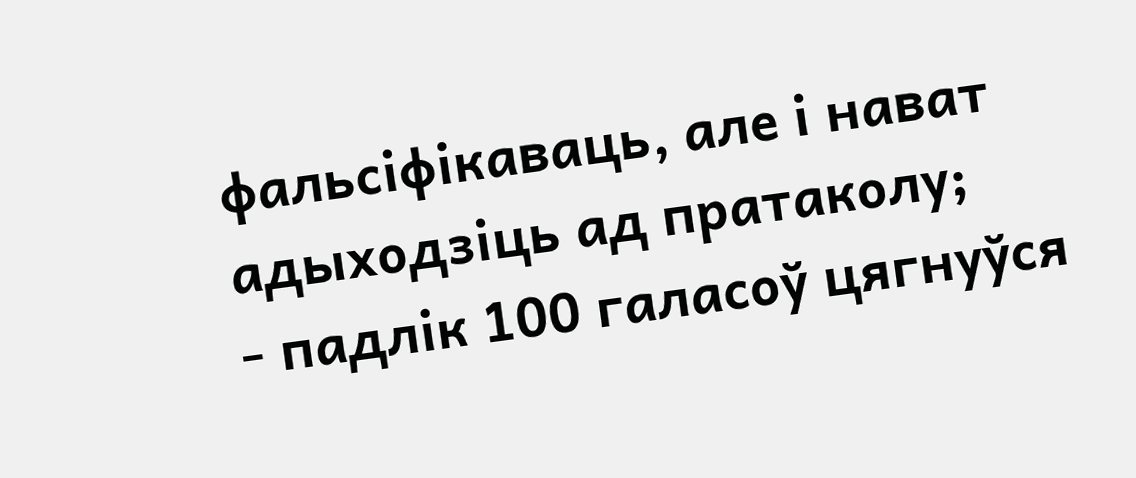фальсіфікаваць, але і нават адыходзіць ад пратаколу;
- падлік 100 галасоў цягнуўся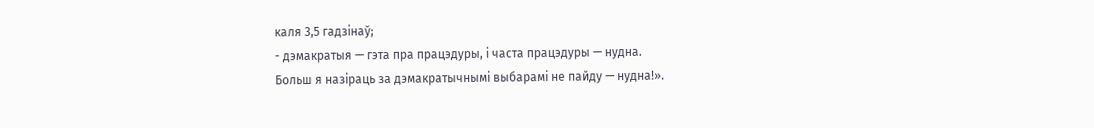каля 3,5 гадзінаў;
- дэмакратыя — гэта пра працэдуры, і часта працэдуры — нудна.
Больш я назіраць за дэмакратычнымі выбарамі не пайду — нудна!».